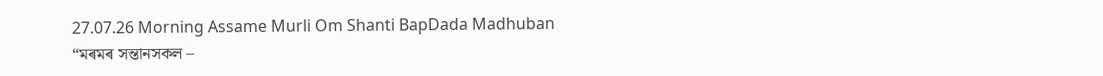27.07.26 Morning Assame Murli Om Shanti BapDada Madhuban
“মৰমৰ সন্তানসকল –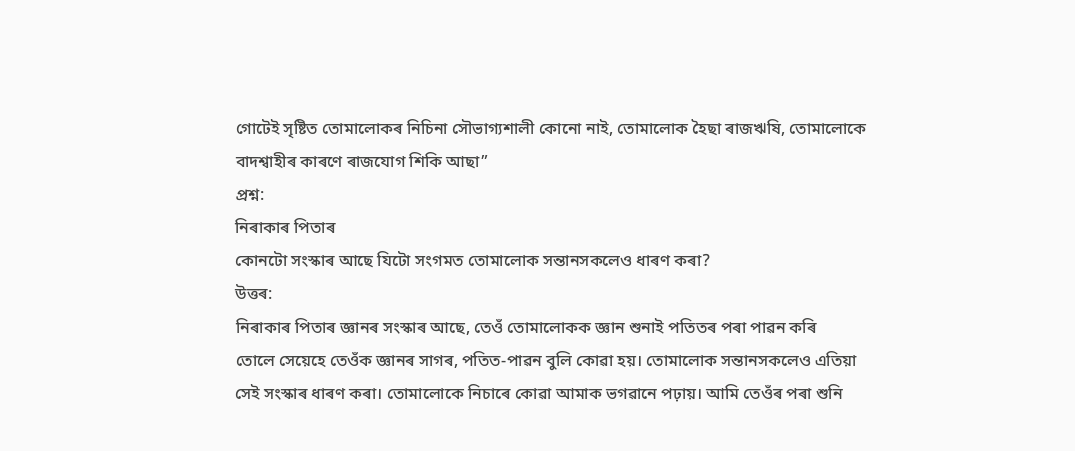গোটেই সৃষ্টিত তোমালোকৰ নিচিনা সৌভাগ্যশালী কোনো নাই, তোমালোক হৈছা ৰাজঋষি, তোমালোকে
বাদশ্বাহীৰ কাৰণে ৰাজযোগ শিকি আছা”
প্ৰশ্ন:
নিৰাকাৰ পিতাৰ
কোনটো সংস্কাৰ আছে যিটো সংগমত তোমালোক সন্তানসকলেও ধাৰণ কৰা?
উত্তৰ:
নিৰাকাৰ পিতাৰ জ্ঞানৰ সংস্কাৰ আছে, তেওঁ তোমালোকক জ্ঞান শুনাই পতিতৰ পৰা পাৱন কৰি
তোলে সেয়েহে তেওঁক জ্ঞানৰ সাগৰ, পতিত-পাৱন বুলি কোৱা হয়। তোমালোক সন্তানসকলেও এতিয়া
সেই সংস্কাৰ ধাৰণ কৰা। তোমালোকে নিচাৰে কোৱা আমাক ভগৱানে পঢ়ায়। আমি তেওঁৰ পৰা শুনি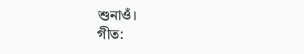শুনাওঁ।
গীত: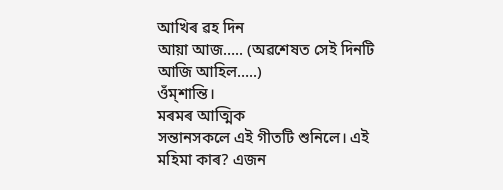আখিৰ ৱহ দিন
আয়া আজ….. (অৱশেষত সেই দিনটি আজি আহিল…..)
ওঁম্শান্তি।
মৰমৰ আত্মিক
সন্তানসকলে এই গীতটি শুনিলে। এই মহিমা কাৰ? এজন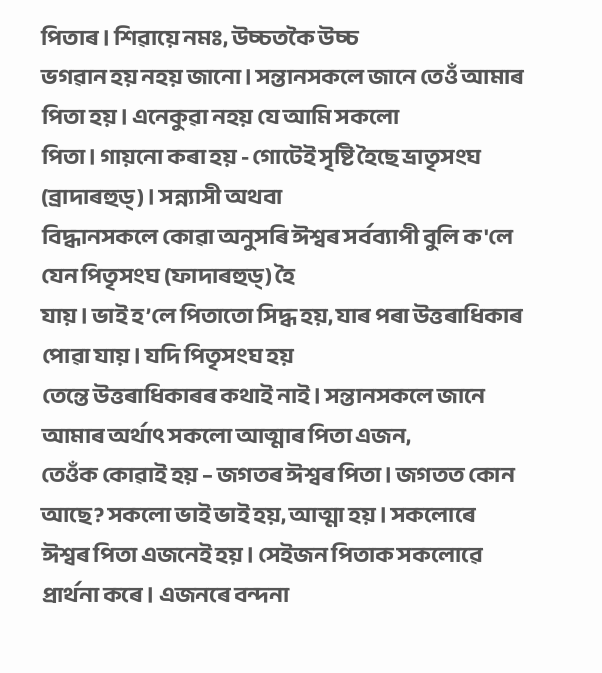পিতাৰ। শিৱায়ে নমঃ, উচ্চতকৈ উচ্চ
ভগৱান হয় নহয় জানো। সন্তানসকলে জানে তেওঁ আমাৰ পিতা হয়। এনেকুৱা নহয় যে আমি সকলো
পিতা। গায়নো কৰা হয় - গোটেই সৃষ্টি হৈছে ভ্ৰাতৃসংঘ (ব্ৰাদাৰহুড্)। সন্ন্যাসী অথবা
বিদ্ধানসকলে কোৱা অনুসৰি ঈশ্বৰ সৰ্বব্যাপী বুলি ক'লে যেন পিতৃসংঘ (ফাদাৰহুড্) হৈ
যায়। ভাই হ’লে পিতাতো সিদ্ধ হয়, যাৰ পৰা উত্তৰাধিকাৰ পোৱা যায়। যদি পিতৃসংঘ হয়
তেন্তে উত্তৰাধিকাৰৰ কথাই নাই। সন্তানসকলে জানে আমাৰ অৰ্থাৎ সকলো আত্মাৰ পিতা এজন,
তেওঁক কোৱাই হয় – জগতৰ ঈশ্বৰ পিতা। জগতত কোন আছে? সকলো ভাই ভাই হয়, আত্মা হয়। সকলোৰে
ঈশ্বৰ পিতা এজনেই হয়। সেইজন পিতাক সকলোৱে প্ৰাৰ্থনা কৰে। এজনৰে বন্দনা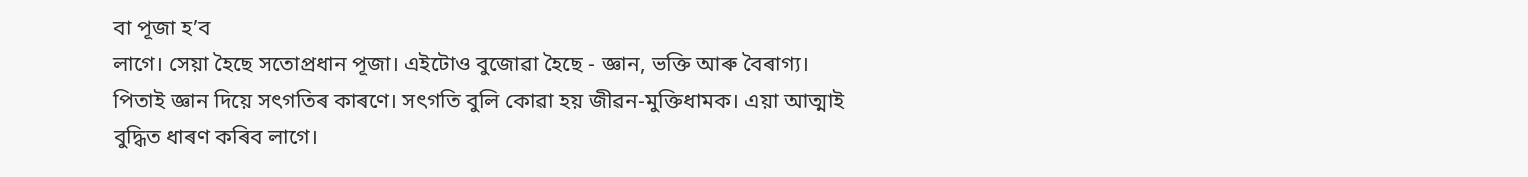বা পূজা হ’ব
লাগে। সেয়া হৈছে সতোপ্ৰধান পূজা। এইটোও বুজোৱা হৈছে - জ্ঞান, ভক্তি আৰু বৈৰাগ্য।
পিতাই জ্ঞান দিয়ে সৎগতিৰ কাৰণে। সৎগতি বুলি কোৱা হয় জীৱন-মুক্তিধামক। এয়া আত্মাই
বুদ্ধিত ধাৰণ কৰিব লাগে।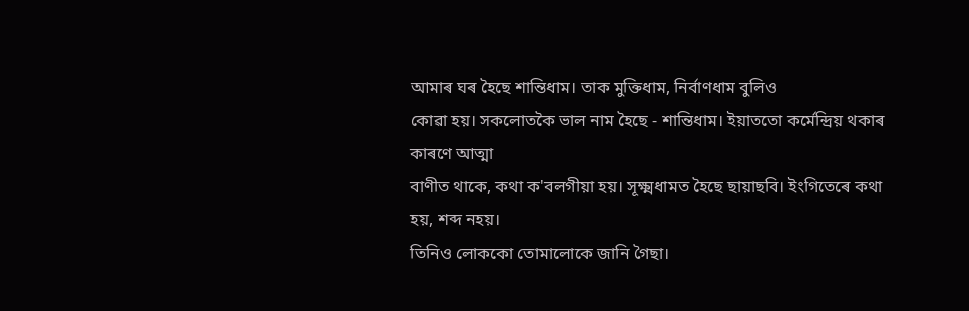আমাৰ ঘৰ হৈছে শান্তিধাম। তাক মুক্তিধাম, নিৰ্বাণধাম বুলিও
কোৱা হয়। সকলোতকৈ ভাল নাম হৈছে - শান্তিধাম। ইয়াততো কৰ্মেন্দ্ৰিয় থকাৰ কাৰণে আত্মা
বাণীত থাকে, কথা ক'বলগীয়া হয়। সূক্ষ্মধামত হৈছে ছায়াছবি। ইংগিতেৰে কথা হয়, শব্দ নহয়।
তিনিও লোককো তোমালোকে জানি গৈছা।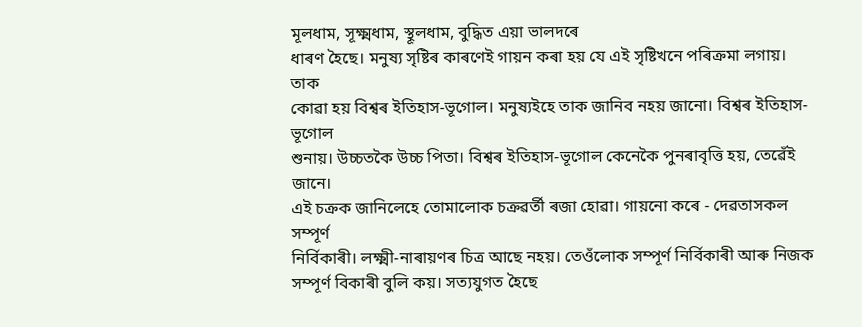মূলধাম, সূক্ষ্মধাম, স্থূলধাম, বুদ্ধিত এয়া ভালদৰে
ধাৰণ হৈছে। মনুষ্য সৃষ্টিৰ কাৰণেই গায়ন কৰা হয় যে এই সৃষ্টিখনে পৰিক্ৰমা লগায়। তাক
কোৱা হয় বিশ্বৰ ইতিহাস-ভূগোল। মনুষ্যইহে তাক জানিব নহয় জানো। বিশ্বৰ ইতিহাস-ভূগোল
শুনায়। উচ্চতকৈ উচ্চ পিতা। বিশ্বৰ ইতিহাস-ভূগোল কেনেকৈ পুনৰাবৃত্তি হয়, তেৱেঁই জানে।
এই চক্ৰক জানিলেহে তোমালোক চক্ৰৱৰ্তী ৰজা হোৱা। গায়নো কৰে - দেৱতাসকল সম্পূৰ্ণ
নিৰ্বিকাৰী। লক্ষ্মী-নাৰায়ণৰ চিত্ৰ আছে নহয়। তেওঁলোক সম্পূৰ্ণ নিৰ্বিকাৰী আৰু নিজক
সম্পূৰ্ণ বিকাৰী বুলি কয়। সত্যযুগত হৈছে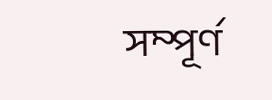সম্পূৰ্ণ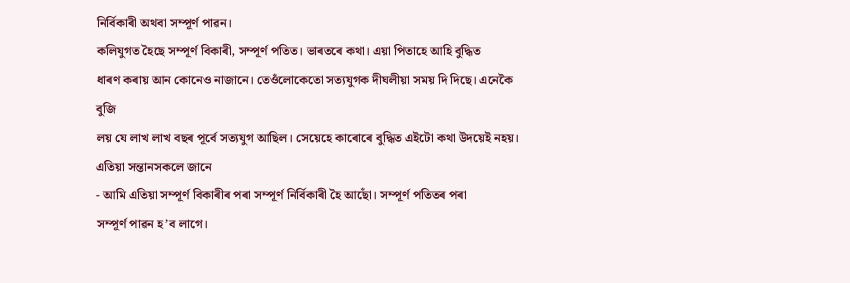নিৰ্বিকাৰী অথবা সম্পূৰ্ণ পাৱন।
কলিযুগত হৈছে সম্পূৰ্ণ বিকাৰী, সম্পূৰ্ণ পতিত। ভাৰতৰে কথা। এয়া পিতাহে আহি বুদ্ধিত
ধাৰণ কৰায় আন কোনেও নাজানে। তেওঁলোকেতো সত্যযুগক দীঘলীয়া সময় দি দিছে। এনেকৈ বুজি
লয় যে লাখ লাখ বছৰ পূৰ্বে সত্যযুগ আছিল। সেয়েহে কাৰোৰে বুদ্ধিত এইটো কথা উদয়েই নহয়।
এতিয়া সন্তানসকলে জানে
- আমি এতিয়া সম্পূৰ্ণ বিকাৰীৰ পৰা সম্পূৰ্ণ নিৰ্বিকাৰী হৈ আছোঁ। সম্পূৰ্ণ পতিতৰ পৰা
সম্পূৰ্ণ পাৱন হ’ব লাগে।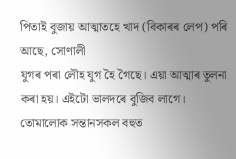পিতাই বুজায় আত্মাতহে খাদ (বিকাৰৰ লেপ) পৰি আছে, সোণালী
যুগৰ পৰা লৌহ যুগ হৈ গৈছে। এয়া আত্মাৰ তুলনা কৰা হয়। এইটো ভালদৰে বুজিব লাগে।
তোমালোক সন্তানসকল বহুত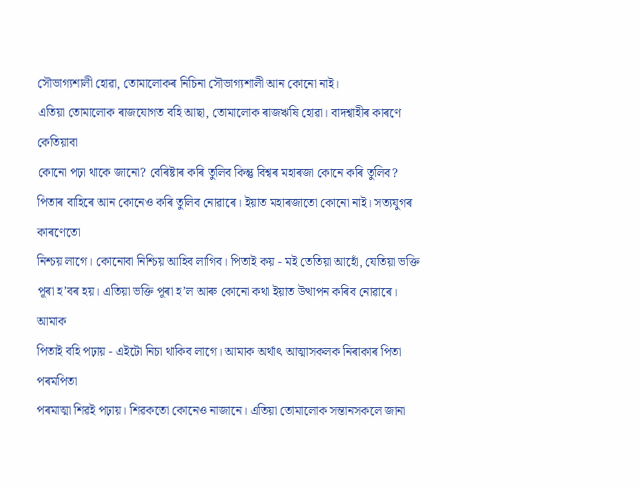সৌভাগ্যশালী হোৱা, তোমালোকৰ নিচিনা সৌভাগ্যশালী আন কোনো নাই।
এতিয়া তোমালোক ৰাজযোগত বহি আছা, তোমালোক ৰাজঋষি হোৱা। বাদশ্বাহীৰ কাৰণে কেতিয়াবা
কোনো পঢ়া থাকে জানো? বেৰিষ্টাৰ কৰি তুলিব কিন্তু বিশ্বৰ মহাৰজা কোনে কৰি তুলিব?
পিতাৰ বাহিৰে আন কোনেও কৰি তুলিব নোৱাৰে। ইয়াত মহাৰজাতো কোনো নাই। সত্যযুগৰ কাৰণেতো
নিশ্চয় লাগে। কোনোবা নিশ্চিয় আহিব লাগিব। পিতাই কয় - মই তেতিয়া আহোঁ, যেতিয়া ভক্তি
পূৰা হ’বৰ হয়। এতিয়া ভক্তি পূৰা হ’ল আৰু কোনো কথা ইয়াত উত্থাপন কৰিব নোৱাৰে। আমাক
পিতাই বহি পঢ়ায় - এইটো নিচা থাকিব লাগে। আমাক অৰ্থাৎ আত্মাসকলক নিৰাকাৰ পিতা পৰমপিতা
পৰমাত্মা শিৱই পঢ়ায়। শিৱকতো কোনেও নাজানে। এতিয়া তোমালোক সন্তানসকলে জানা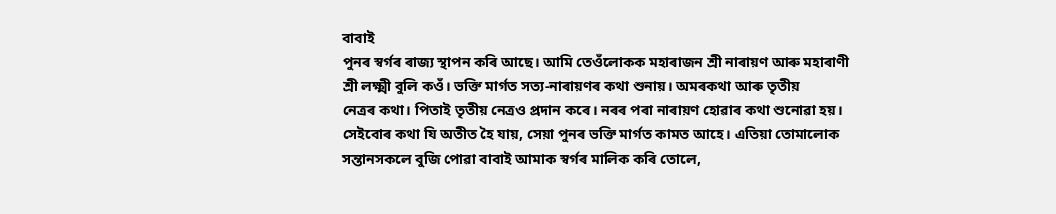বাবাই
পুনৰ স্বৰ্গৰ ৰাজ্য স্থাপন কৰি আছে। আমি তেওঁলোকক মহাৰাজন শ্ৰী নাৰায়ণ আৰু মহাৰাণী
শ্ৰী লক্ষ্মী বুলি কওঁ। ভক্তি মাৰ্গত সত্য-নাৰায়ণৰ কথা শুনায়। অমৰকথা আৰু তৃতীয়
নেত্ৰৰ কথা। পিতাই তৃতীয় নেত্ৰও প্ৰদান কৰে। নৰৰ পৰা নাৰায়ণ হোৱাৰ কথা শুনোৱা হয়।
সেইবোৰ কথা যি অতীত হৈ যায়, সেয়া পুনৰ ভক্তি মাৰ্গত কামত আহে। এতিয়া তোমালোক
সন্তানসকলে বুজি পোৱা বাবাই আমাক স্বৰ্গৰ মালিক কৰি তোলে,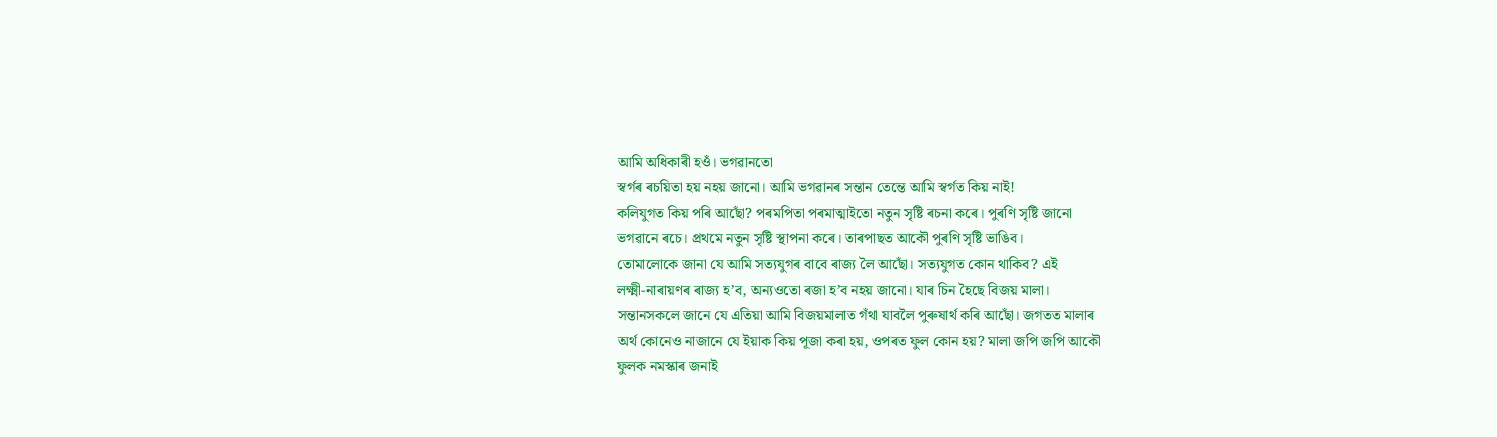আমি অধিকাৰী হওঁ। ভগৱানতো
স্বৰ্গৰ ৰচয়িতা হয় নহয় জানো। আমি ভগৱানৰ সন্তান তেন্তে আমি স্বৰ্গত কিয় নাই!
কলিযুগত কিয় পৰি আছোঁ? পৰমপিতা পৰমাত্মাইতো নতুন সৃষ্টি ৰচনা কৰে। পুৰণি সৃষ্টি জানো
ভগৱানে ৰচে। প্ৰথমে নতুন সৃষ্টি স্থাপনা কৰে। তাৰপাছত আকৌ পুৰণি সৃষ্টি ভাঙিব।
তোমালোকে জানা যে আমি সত্যযুগৰ বাবে ৰাজ্য লৈ আছোঁ। সত্যযুগত কোন থাকিব? এই
লক্ষ্মী-নাৰায়ণৰ ৰাজ্য হ’ব, অন্যওতো ৰজা হ’ব নহয় জানো। যাৰ চিন হৈছে বিজয় মালা।
সন্তানসকলে জানে যে এতিয়া আমি বিজয়মালাত গঁথা যাবলৈ পুৰুষাৰ্থ কৰি আছোঁ। জগতত মালাৰ
অৰ্থ কোনেও নাজানে যে ইয়াক কিয় পূজা কৰা হয়, ওপৰত ফুল কোন হয়? মালা জপি জপি আকৌ
ফুলক নমস্কাৰ জনাই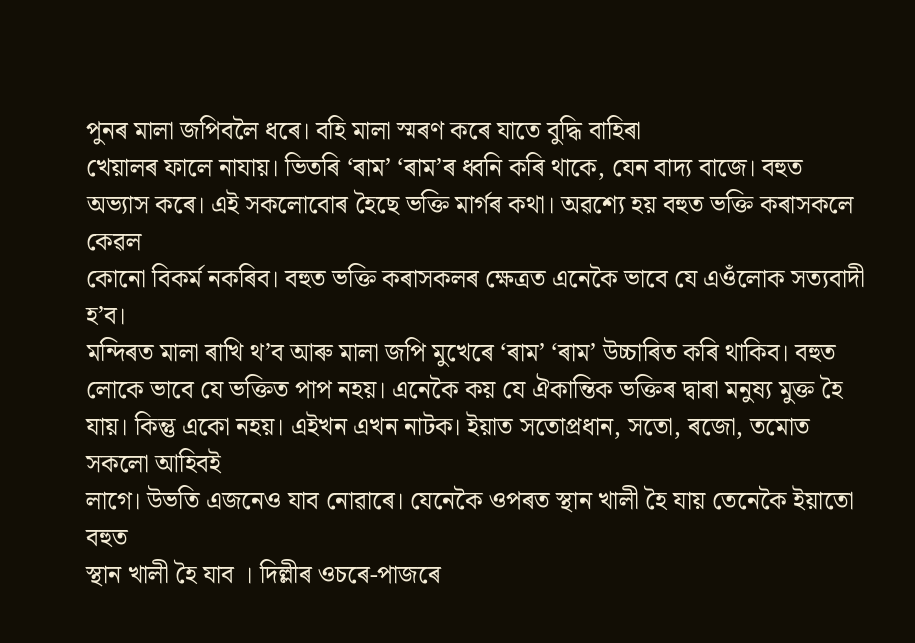পুনৰ মালা জপিবলৈ ধৰে। বহি মালা স্মৰণ কৰে যাতে বুদ্ধি বাহিৰা
খেয়ালৰ ফালে নাযায়। ভিতৰি ‘ৰাম’ ‘ৰাম’ৰ ধ্বনি কৰি থাকে, যেন বাদ্য বাজে। বহুত
অভ্যাস কৰে। এই সকলোবোৰ হৈছে ভক্তি মাৰ্গৰ কথা। অৱশ্যে হয় বহুত ভক্তি কৰাসকলে কেৱল
কোনো বিকৰ্ম নকৰিব। বহুত ভক্তি কৰাসকলৰ ক্ষেত্ৰত এনেকৈ ভাবে যে এওঁলোক সত্যবাদী হ’ব।
মন্দিৰত মালা ৰাখি থ’ব আৰু মালা জপি মুখেৰে ‘ৰাম’ ‘ৰাম’ উচ্চাৰিত কৰি থাকিব। বহুত
লোকে ভাবে যে ভক্তিত পাপ নহয়। এনেকৈ কয় যে ঐকান্তিক ভক্তিৰ দ্বাৰা মনুষ্য মুক্ত হৈ
যায়। কিন্তু একো নহয়। এইখন এখন নাটক। ইয়াত সতোপ্ৰধান, সতো, ৰজো, তমোত সকলো আহিবই
লাগে। উভতি এজনেও যাব নোৱাৰে। যেনেকৈ ওপৰত স্থান খালী হৈ যায় তেনেকৈ ইয়াতো বহুত
স্থান খালী হৈ যাব । দিল্লীৰ ওচৰে-পাজৰে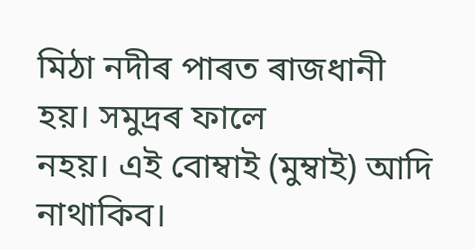মিঠা নদীৰ পাৰত ৰাজধানী হয়। সমুদ্ৰৰ ফালে
নহয়। এই বোম্বাই (মুম্বাই) আদি নাথাকিব।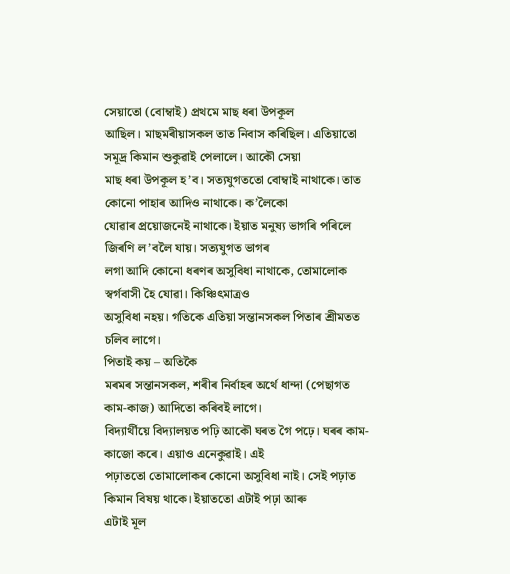সেয়াতো (বোম্বাই) প্ৰথমে মাছ ধৰা উপকূল
আছিল। মাছমৰীয়াসকল তাত নিবাস কৰিছিল। এতিয়াতো সমূদ্ৰ কিমান শুকুৱাই পেলালে। আকৌ সেয়া
মাছ ধৰা উপকূল হ’ব। সত্যযুগততো বোম্বাই নাথাকে। তাত কোনো পাহাৰ আদিও নাথাকে। ক’লৈকো
যোৱাৰ প্ৰয়োজনেই নাথাকে। ইয়াত মনুষ্য ভাগৰি পৰিলে জিৰণি ল’বলৈ যায়। সত্যযুগত ভাগৰ
লগা আদি কোনো ধৰণৰ অসুবিধা নাথাকে, তোমালোক স্বৰ্গবাসী হৈ যোৱা। কিঞ্চিৎমাত্ৰও
অসুবিধা নহয়। গতিকে এতিয়া সন্তানসকল পিতাৰ শ্ৰীমতত চলিব লাগে।
পিতাই কয় – অতিকৈ
মৰমৰ সন্তানসকল, শৰীৰ নিৰ্বাহৰ অৰ্থে ধান্দা (পেছাগত কাম-কাজ) আদিতো কৰিবই লাগে।
বিদ্যাৰ্থীয়ে বিদ্যালয়ত পঢ়ি আকৌ ঘৰত গৈ পঢ়ে। ঘৰৰ কাম-কাজো কৰে। এয়াও এনেকুৱাই। এই
পঢ়াততো তোমালোকৰ কোনো অসুবিধা নাই। সেই পঢ়াত কিমান বিষয় থাকে। ইয়াততো এটাই পঢ়া আৰু
এটাই মূল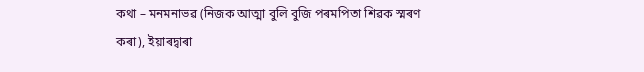কথা – মনমনাভৱ (নিজক আত্মা বুলি বুজি পৰমপিতা শিৱক স্মৰণ কৰা), ইয়াৰদ্বাৰা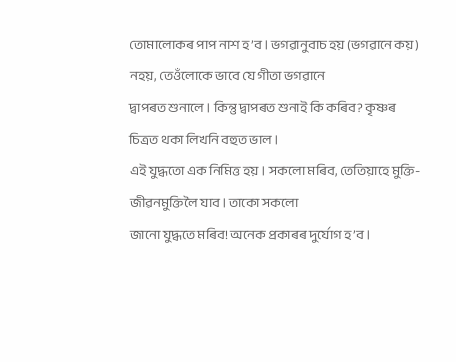তোমালোকৰ পাপ নাশ হ’ব। ভগৱানুবাচ হয় (ভগৱানে কয়) নহয়, তেওঁলোকে ভাবে যে গীতা ভগৱানে
দ্বাপৰত শুনালে। কিন্তু দ্বাপৰত শুনাই কি কৰিব? কৃষ্ণৰ চিত্ৰত থকা লিখনি বহুত ভাল।
এই যুদ্ধতো এক নিমিত্ত হয়। সকলো মৰিব, তেতিয়াহে মুক্তি-জীৱনমুক্তিলৈ যাব। তাকো সকলো
জানো যুদ্ধতে মৰিব! অনেক প্ৰকাৰৰ দুৰ্যোগ হ’ব।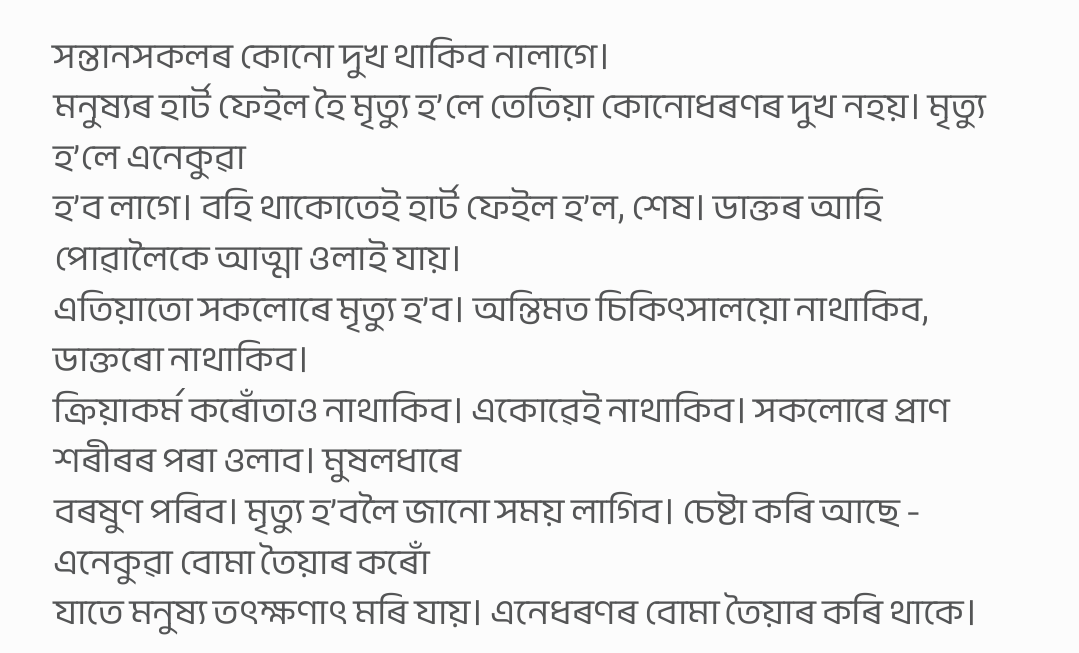সন্তানসকলৰ কোনো দুখ থাকিব নালাগে।
মনুষ্যৰ হাৰ্ট ফেইল হৈ মৃত্যু হ’লে তেতিয়া কোনোধৰণৰ দুখ নহয়। মৃত্যু হ’লে এনেকুৱা
হ’ব লাগে। বহি থাকোতেই হাৰ্ট ফেইল হ’ল, শেষ। ডাক্তৰ আহি পোৱালৈকে আত্মা ওলাই যায়।
এতিয়াতো সকলোৰে মৃত্যু হ’ব। অন্তিমত চিকিৎসালয়ো নাথাকিব, ডাক্তৰো নাথাকিব।
ক্ৰিয়াকৰ্ম কৰোঁতাও নাথাকিব। একোৱেই নাথাকিব। সকলোৰে প্ৰাণ শৰীৰৰ পৰা ওলাব। মুষলধাৰে
বৰষুণ পৰিব। মৃত্যু হ’বলৈ জানো সময় লাগিব। চেষ্টা কৰি আছে - এনেকুৱা বোমা তৈয়াৰ কৰোঁ
যাতে মনুষ্য তৎক্ষণাৎ মৰি যায়। এনেধৰণৰ বোমা তৈয়াৰ কৰি থাকে।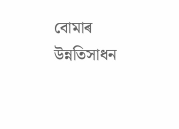বোমাৰ উন্নতিসাধন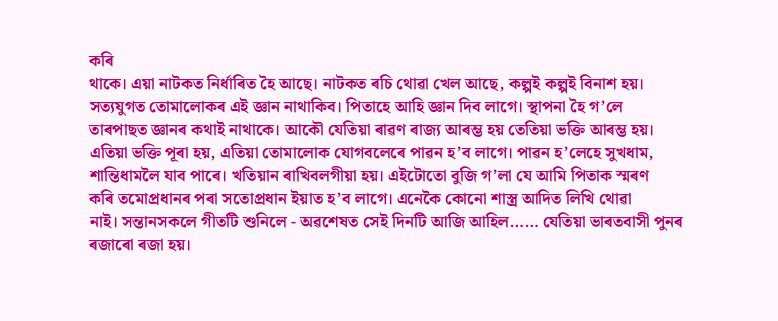কৰি
থাকে। এয়া নাটকত নিৰ্ধাৰিত হৈ আছে। নাটকত ৰচি থোৱা খেল আছে, কল্পই কল্পই বিনাশ হয়।
সত্যযুগত তোমালোকৰ এই জ্ঞান নাথাকিব। পিতাহে আহি জ্ঞান দিব লাগে। স্থাপনা হৈ গ’লে
তাৰপাছত জ্ঞানৰ কথাই নাথাকে। আকৌ যেতিয়া ৰাৱণ ৰাজ্য আৰম্ভ হয় তেতিয়া ভক্তি আৰম্ভ হয়।
এতিয়া ভক্তি পূৰা হয়, এতিয়া তোমালোক যোগবলেৰে পাৱন হ’ব লাগে। পাৱন হ’লেহে সুখধাম,
শান্তিধামলৈ যাব পাৰে। খতিয়ান ৰাখিবলগীয়া হয়। এইটোতো বুজি গ’লা যে আমি পিতাক স্মৰণ
কৰি তমোপ্ৰধানৰ পৰা সতোপ্ৰধান ইয়াত হ’ব লাগে। এনেকৈ কোনো শাস্ত্ৰ আদিত লিখি থোৱা
নাই। সন্তানসকলে গীতটি শুনিলে - অৱশেষত সেই দিনটি আজি আহিল…… যেতিয়া ভাৰতবাসী পুনৰ
ৰজাৰো ৰজা হয়।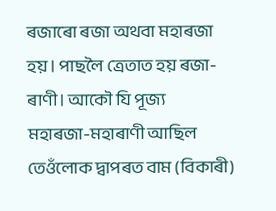ৰজাৰো ৰজা অথবা মহাৰজা হয়। পাছলৈ ত্ৰেতাত হয় ৰজা-ৰাণী। আকৌ যি পূজ্য
মহাৰজা-মহাৰাণী আছিল তেওঁলোক দ্বাপৰত বাম (বিকাৰী)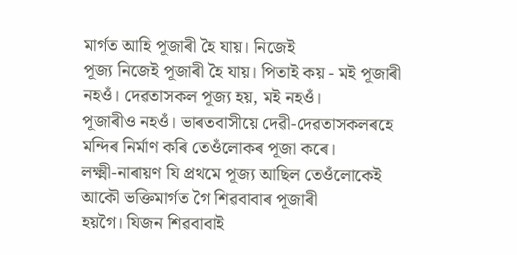মাৰ্গত আহি পূজাৰী হৈ যায়। নিজেই
পূজ্য নিজেই পূজাৰী হৈ যায়। পিতাই কয় - মই পূজাৰী নহওঁ। দেৱতাসকল পূজ্য হয়, মই নহওঁ।
পূজাৰীও নহওঁ। ভাৰতবাসীয়ে দেৱী-দেৱতাসকলৰহে মন্দিৰ নিৰ্মাণ কৰি তেওঁলোকৰ পূজা কৰে।
লক্ষ্মী-নাৰায়ণ যি প্ৰথমে পূজ্য আছিল তেওঁলোকেই আকৌ ভক্তিমাৰ্গত গৈ শিৱবাবাৰ পূজাৰী
হয়গৈ। যিজন শিৱবাবাই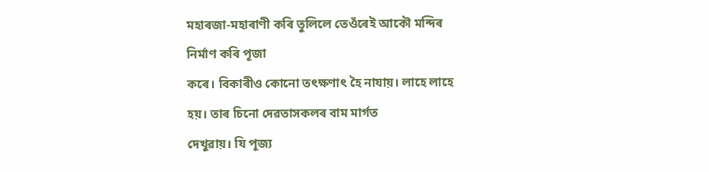মহাৰজা-মহাৰাণী কৰি তুলিলে তেওঁৰেই আকৌ মন্দিৰ নিৰ্মাণ কৰি পূজা
কৰে। বিকাৰীও কোনো তৎক্ষণাৎ হৈ নাযায়। লাহে লাহে হয়। তাৰ চিনো দেৱতাসকলৰ বাম মাৰ্গত
দেখুৱায়। যি পূজ্য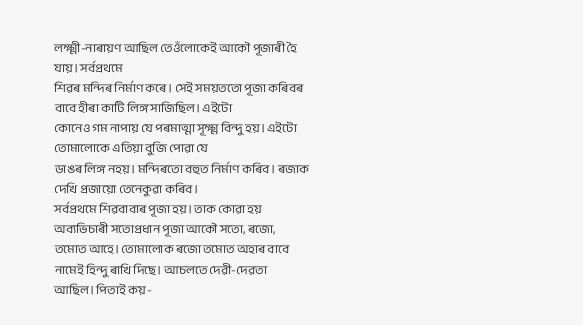লক্ষ্মী-নাৰায়ণ আছিল তেওঁলোকেই আকৌ পূজাৰী হৈ যায়। সৰ্বপ্ৰথমে
শিৱৰ মন্দিৰ নিৰ্মাণ কৰে। সেই সময়ততো পূজা কৰিবৰ বাবে হীৰা কাটি লিঙ্গ সাজিছিল। এইটো
কোনেও গম নাপায় যে পৰমাত্মা সূক্ষ্ম বিন্দু হয়। এইটো তোমালোকে এতিয়া বুজি পোৱা যে
ডাঙৰ লিঙ্গ নহয়। মন্দিৰতো বহুত নিৰ্মাণ কৰিব। ৰজাক দেখি প্ৰজায়ো তেনেকুৱা কৰিব।
সৰ্বপ্ৰথমে শিৱবাবাৰ পূজা হয়। তাক কোৱা হয় অব্যভিচাৰী সতোপ্ৰধান পূজা আকৌ সতো, ৰজো,
তমোত আহে। তোমালোক ৰজো তমোত অহাৰ বাবে নামেই হিন্দু ৰাখি দিছে। আচলতে দেৱী-দেৱতা
আছিল। পিতাই কয় -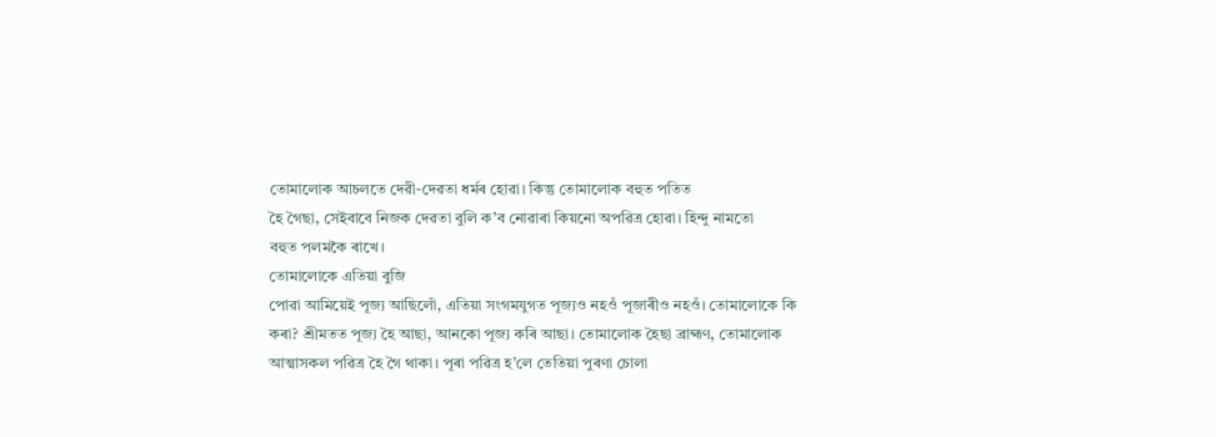তোমালোক আচলতে দেৱী-দেৱতা ধৰ্মৰ হোৱা। কিন্তু তোমালোক বহুত পতিত
হৈ গৈছা, সেইবাবে নিজক দেৱতা বুলি ক’ব নোৱাৰা কিয়নো অপৱিত্ৰ হোৱা। হিন্দু নামতো
বহুত পলমকৈ ৰাখে।
তোমালোকে এতিয়া বুজি
পোৱা আমিয়েই পূজ্য আছিলোঁ, এতিয়া সংগমযুগত পূজ্যও নহওঁ পূজাৰীও নহওঁ। তোমালোকে কি
কৰা? শ্রীমতত পূজ্য হৈ আছা, আনকো পূজ্য কৰি আছা। তোমালোক হৈছা ব্ৰাহ্মণ, তোমালোক
আত্মাসকল পৱিত্ৰ হৈ গৈ থাকা। পূৰা পৱিত্ৰ হ’লে তেতিয়া পুৰণা চোলা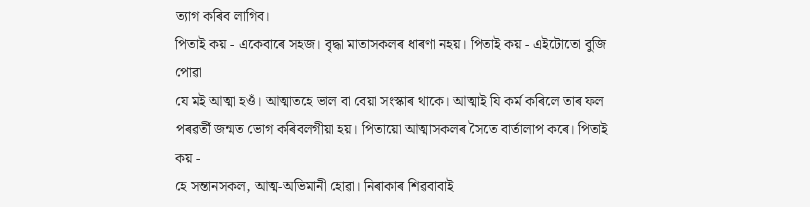ত্যাগ কৰিব লাগিব।
পিতাই কয় - একেবাৰে সহজ। বৃদ্ধা মাতাসকলৰ ধাৰণা নহয়। পিতাই কয় - এইটোতো বুজি পোৱা
যে মই আত্মা হওঁ। আত্মাতহে ভাল বা বেয়া সংস্কাৰ থাকে। আত্মাই যি কর্ম কৰিলে তাৰ ফল
পৰৱৰ্তী জন্মত ভোগ কৰিবলগীয়া হয়। পিতায়ো আত্মাসকলৰ সৈতে বাৰ্তালাপ কৰে। পিতাই কয় -
হে সন্তানসকল, আত্ম-অভিমানী হোৱা। নিৰাকাৰ শিৱবাবাই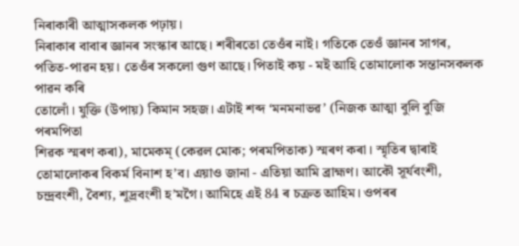নিৰাকাৰী আত্মাসকলক পঢ়ায়।
নিৰাকাৰ বাবাৰ জ্ঞানৰ সংস্কাৰ আছে। শৰীৰতো তেওঁৰ নাই। গতিকে তেওঁ জ্ঞানৰ সাগৰ,
পতিত-পাৱন হয়। তেওঁৰ সকলো গুণ আছে। পিতাই কয় - মই আহি তোমালোক সন্তানসকলক পাৱন কৰি
তোলোঁ। যুক্তি (উপায়) কিমান সহজ। এটাই শব্দ ‘মনমনাভৱ’ (নিজক আত্মা বুলি বুজি পৰমপিতা
শিৱক স্মৰণ কৰা), মামেকম্ (কেৱল মোক; পৰমপিতাক) স্মৰণ কৰা। স্মৃতিৰ দ্বাৰাই
তোমালোকৰ বিকৰ্ম বিনাশ হ’ব। এয়াও জানা - এতিয়া আমি ব্ৰাহ্মণ। আকৌ সূৰ্যবংশী,
চন্দ্ৰবংশী, বৈশ্য, শূদ্ৰবংশী হ’মগৈ। আমিহে এই 84 ৰ চক্ৰত আহিম। ওপৰৰ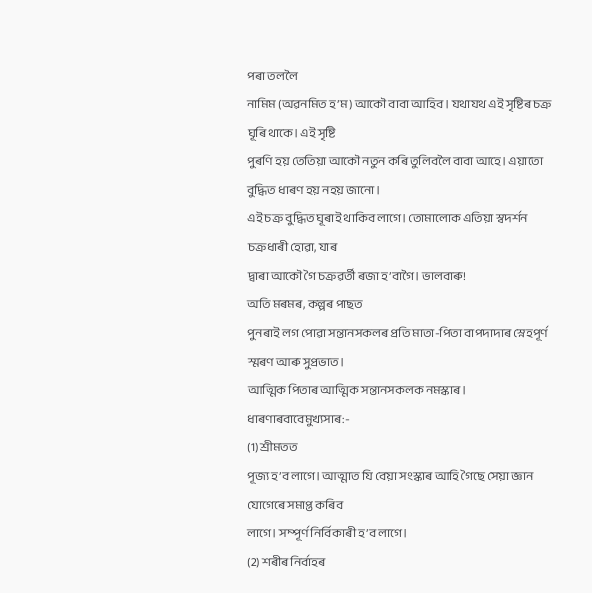পৰা তললৈ
নামিম (অৱনমিত হ’ম) আকৌ বাবা আহিব। যথাযথ এই সৃষ্টিৰ চক্ৰ ঘূৰি থাকে। এই সৃষ্টি
পুৰণি হয় তেতিয়া আকৌ নতুন কৰি তুলিবলৈ বাবা আহে। এয়াতো বুদ্ধিত ধাৰণ হয় নহয় জানো।
এই চক্ৰ বুদ্ধিত ঘূৰাই থাকিব লাগে। তোমালোক এতিয়া স্বদর্শন চক্ৰধাৰী হোৱা, যাৰ
দ্বাৰা আকৌ গৈ চক্ৰৱৰ্তী ৰজা হ’বাগৈ। ভালবাৰু!
অতি মৰমৰ, কল্পৰ পাছত
পুনৰাই লগ পোৱা সন্তানসকলৰ প্ৰতি মাতা-পিতা বাপদাদাৰ স্নেহপূৰ্ণ স্মৰণ আৰু সুপ্ৰভাত।
আত্মিক পিতাৰ আত্মিক সন্তানসকলক নমস্কাৰ।
ধাৰণাৰবাবেমুখ্যসাৰ:-
(1) শ্রীমতত
পূজ্য হ’ব লাগে। আত্মাত যি বেয়া সংস্কাৰ আহি গৈছে সেয়া জ্ঞান যোগেৰে সমাপ্ত কৰিব
লাগে। সম্পূৰ্ণ নিৰ্বিকাৰী হ’ব লাগে।
(2) শৰীৰ নিৰ্বাহৰ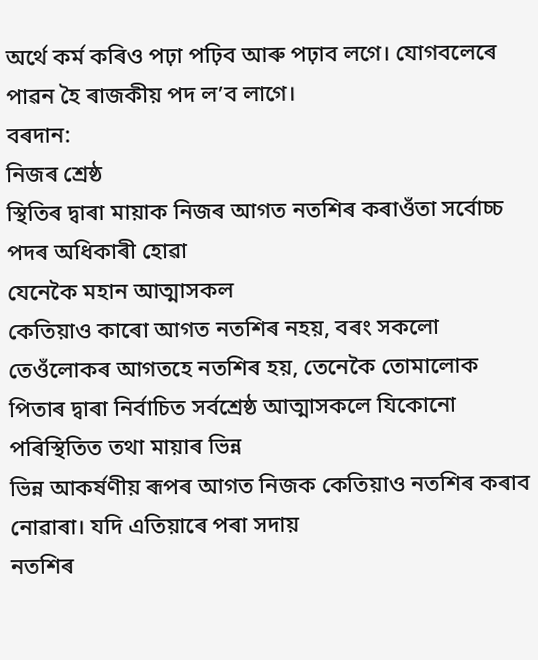অৰ্থে কর্ম কৰিও পঢ়া পঢ়িব আৰু পঢ়াব লগে। যোগবলেৰে পাৱন হৈ ৰাজকীয় পদ ল’ব লাগে।
বৰদান:
নিজৰ শ্ৰেষ্ঠ
স্থিতিৰ দ্বাৰা মায়াক নিজৰ আগত নতশিৰ কৰাওঁতা সৰ্বোচ্চ পদৰ অধিকাৰী হোৱা
যেনেকৈ মহান আত্মাসকল
কেতিয়াও কাৰো আগত নতশিৰ নহয়, বৰং সকলো তেওঁলোকৰ আগতহে নতশিৰ হয়, তেনেকৈ তোমালোক
পিতাৰ দ্বাৰা নিৰ্বাচিত সৰ্বশ্ৰেষ্ঠ আত্মাসকলে যিকোনো পৰিস্থিতিত তথা মায়াৰ ভিন্ন
ভিন্ন আকৰ্ষণীয় ৰূপৰ আগত নিজক কেতিয়াও নতশিৰ কৰাব নোৱাৰা। যদি এতিয়াৰে পৰা সদায়
নতশিৰ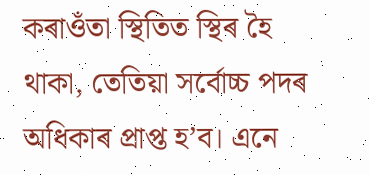কৰাওঁতা স্থিতিত স্থিৰ হৈ থাকা, তেতিয়া সৰ্বোচ্চ পদৰ অধিকাৰ প্ৰাপ্ত হ’ব। এনে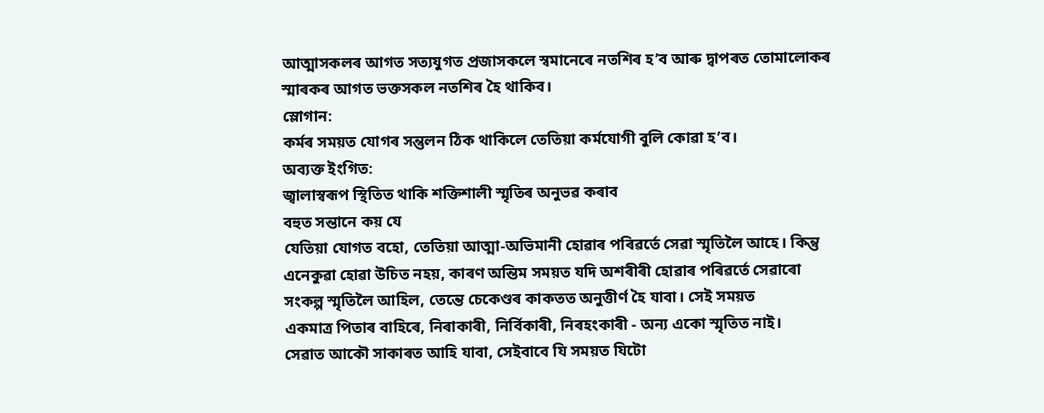আত্মাসকলৰ আগত সত্যযুগত প্ৰজাসকলে স্বমানেৰে নতশিৰ হ’ব আৰু দ্বাপৰত তোমালোকৰ
স্মাৰকৰ আগত ভক্তসকল নতশিৰ হৈ থাকিব।
স্লোগান:
কৰ্মৰ সময়ত যোগৰ সন্তুলন ঠিক থাকিলে তেতিয়া কৰ্মযোগী বুলি কোৱা হ’ব।
অব্যক্ত ইংগিত:
জ্বালাস্বৰূপ স্থিতিত থাকি শক্তিশালী স্মৃতিৰ অনুভৱ কৰাব
বহুত সন্তানে কয় যে
যেতিয়া যোগত বহো, তেতিয়া আত্মা-অভিমানী হোৱাৰ পৰিৱৰ্তে সেৱা স্মৃতিলৈ আহে। কিন্তু
এনেকুৱা হোৱা উচিত নহয়, কাৰণ অন্তিম সময়ত যদি অশৰীৰী হোৱাৰ পৰিৱৰ্তে সেৱাৰো
সংকল্প স্মৃতিলৈ আহিল, তেন্তে চেকেণ্ডৰ কাকতত অনুত্তীৰ্ণ হৈ যাবা। সেই সময়ত
একমাত্ৰ পিতাৰ বাহিৰে, নিৰাকাৰী, নিৰ্বিকাৰী, নিৰহংকাৰী - অন্য একো স্মৃতিত নাই।
সেৱাত আকৌ সাকাৰত আহি যাবা, সেইবাবে যি সময়ত যিটো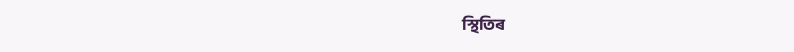স্থিতিৰ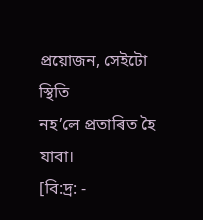প্ৰয়োজন, সেইটো স্থিতি
নহ’লে প্ৰতাৰিত হৈ যাবা।
[বি:দ্ৰ: -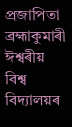প্ৰজাপিতা
ব্ৰহ্মাকুমাৰী ঈশ্বৰীয় বিশ্ব বিদ্যালয়ৰ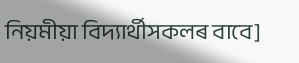নিয়মীয়া বিদ্যাৰ্থীসকলৰ বাবে]